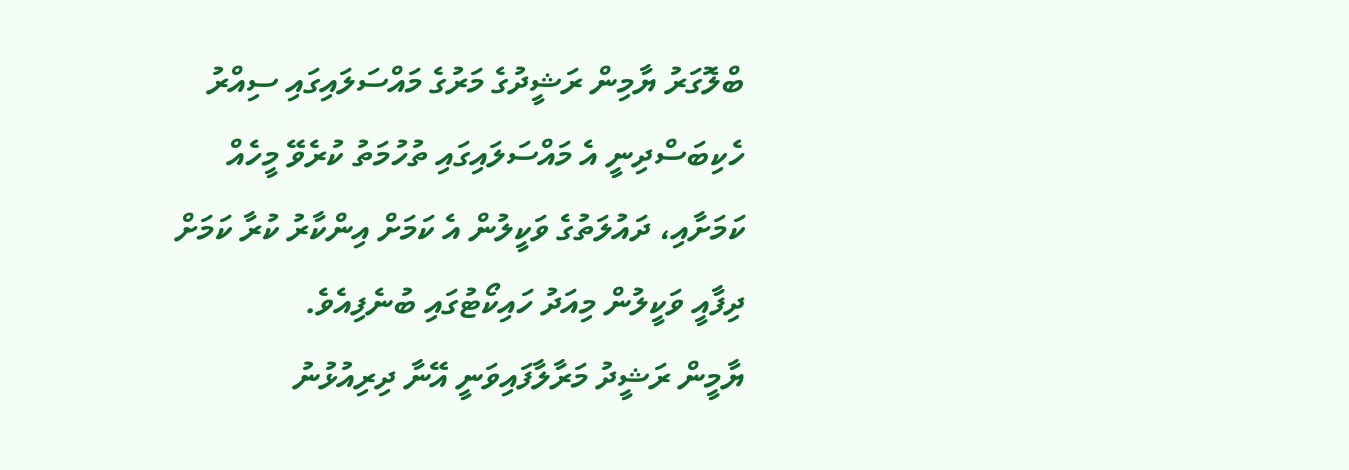ބްލޮގަރު ޔާމިން ރަޝީދުގެ މަރުގެ މައްސަލައިގައި ސިއްރު ހެކިބަސްދިނީ އެ މައްސަލައިގައި ތުހުމަތު ކުރެވޭ މީހެއް ކަމަށާއި، ދައުލަތުގެ ވަކީލުން އެ ކަމަށް އިންކާރު ކުރާ ކަމަށް ދިފާއީ ވަކީލުން މިއަދު ހައިކޯޓުގައި ބުނެފިއެވެ.
ޔާމީން ރަޝީދު މަރާލާފައިވަނީ އޭނާ ދިރިއުޅުނު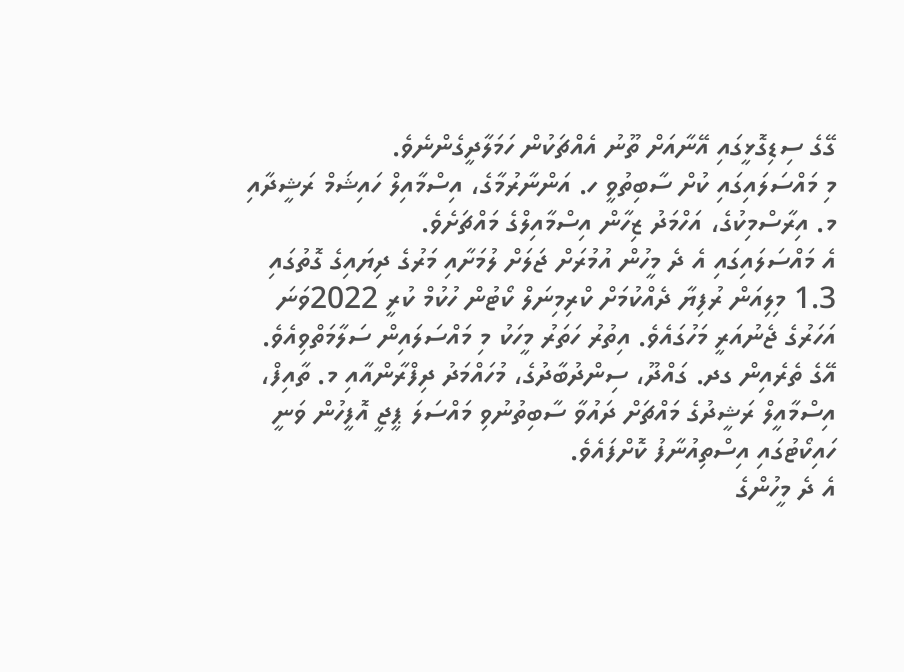ގޭގެ ސިޑިގޮޅީގައި އޭނާއަށް ތޫނު އެއްޗަކުން ހަމަލާދީގެންނެވެ.
މި މައްސަލައިގައި ކުށް ސާބިތުވީ ހ. އަންނާރުމާގެ، އިސްމާއިލް ހައިޝަމް ރަޝީދާއި މ. އިރާސްމިކުގެ، އަހްމަދު ޒިހާން އިސްމާއިލްގެ މައްޗަށެވެ.
އެ މައްސަލައިގައި އެ ދެ މީހުން އުމުރަށް ޖަލަށް ލުމަށާއި މަރުގެ ދިޔައިގެ ގޮތުގައި 1.3 މިލިއަން ރުފިޔާ ދެއްކުމަށް ކްރިމިނަލް ކޯޓުން ހުކުމް ކުރީ 2022ވަނަ އަހަރުގެ ޖެނުއަރީ މަހުގައެވެ. އިތުރު ހަތަރު މީހަކު މި މައްސަލައިން ސަލާމަތްވިއެވެ.
އޭގެ ތެރެއިން ގދ. ގައްދޫ، ސިންދުބާދުގެ، މުހައްމަދު ދިފްރާންއާއި މ. ތާއިފް، އިސްމާއީލް ރަޝީދުގެ މައްޗަށް ދައުވާ ސާބިތުނުވި މައްސަލަ ޕީޖީ އޮފީހުން ވަނީ ހައިކޯޓުގައި އިސްތިއުނާފު ކޮށްފައެވެ.
އެ ދެ މީހުންގެ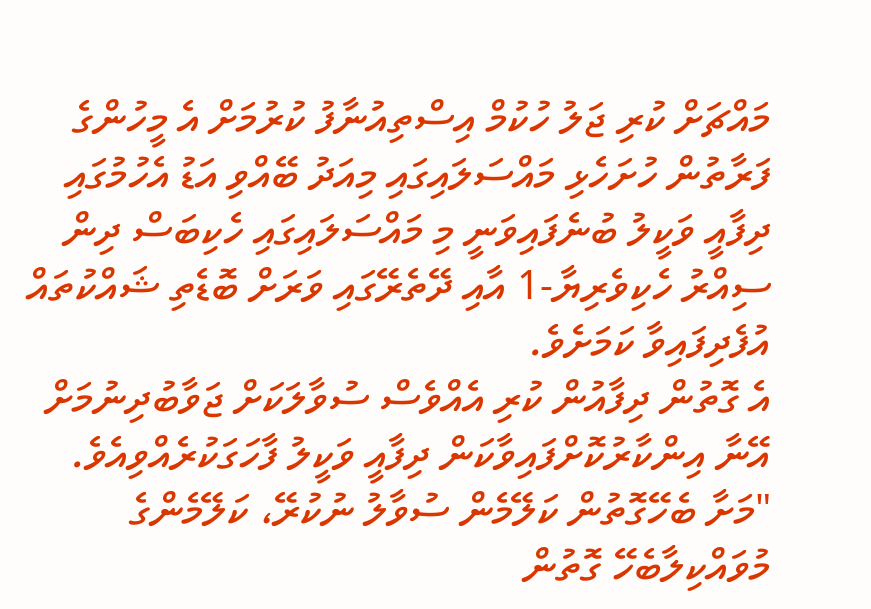މައްޗަށް ކުރި ޖަލު ހުކުމް އިސްތިއުނާފު ކުރުމަށް އެ މީހުންގެ ފަރާތުން ހުށަހެޅި މައްސަލައިގައި މިއަދު ބޭއްވި އަޑު އެހުމުގައި ދިފާއީ ވަކީލު ބުނެފައިވަނީ މި މައްސަލައިގައި ހެކިބަސް ދިން ސިއްރު ހެކިވެރިޔާ-1 އާއި ދޭތެރޭގައި ވަރަށް ބޮޑެތި ޝައްކުތައް އުފެދިފައިވާ ކަމަށެވެ.
އެ ގޮތުން ދިފާއުން ކުރި އެއްވެސް ސުވާލަކަށް ޖަވާބުދިނުމަށް އޭނާ އިންކާރުކޮށްފައިވާކަން ދިފާއީ ވަކީލު ފާހަގަކުރެއްވިއެވެ.
"މަށާ ބެހޭގޮތުން ކަލޭމެން ސުވާލު ނުކުރޭ، ކަލޭމެންގެ މުވައްކިލާބެހޭ ގޮތުން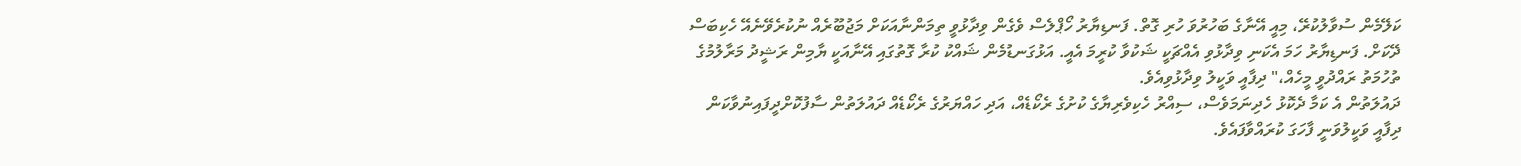ކަލޭމެން ސުވާލުކުރޭ، މިއީ އޭނާގެ ބަހުރުވަ ހުރި ގޮތް. ފަނޑިޔާރު ހޯޕްލެސް ވެގެން ވިދާޅުވީ ތިމަންނާއަކަށް މަޖުބޫރެއް ނުކުރެވޭނެއޭ ހެކިބަސް ދޭކަށް. ފަނޑިޔާރު ހަމަ އެކަނި ވިދާޅުވި އެއްޗަކީ ޝަކުވާ ކުރީމަ އެއީ. އަޅުގަނޑުމެން ޝައްކު ކުރާ ގޮތުގައި އޭނާއަކީ ޔާމިން ރަޝީދު މަރާލުމުގެ ތުހުމަތު ރައްދުވީ މީހެއް،" ދިފާއީ ވަކީލު ވިދާޅުވިއެވެ.
ދައުލަތުން އެ ކަމާ ދެކޮޅު ހެދިނަމަވެސް، ސިއްރު ހެކިވެރިޔާގެ ކުށުގެ ރެކޯޑެއް، އަދި ހައްޔަރުގެ ރެކޯޑެއް ދައުލަތުން ސާފުކޮށްދީފައިނުވާކަން ދިފާއީ ވަކީލުވަނީ ފާހަގަ ކުރައްވާފައެވެ.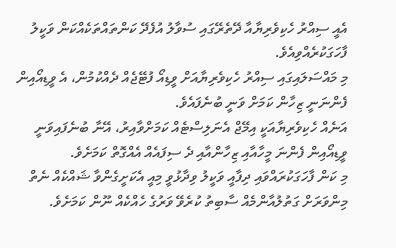އެއީ ސިއްރު ހެކިވެރިޔާއާ ދޭތެރޭގައި ސުވާލު އުފެދޭ ކަންތައްތަކެއްކަން ވަކީލު ފާހަގަކުރެއްވިއެވެ.
މި މައްސަލައިގައި ސިއްރު ހެކިވެރިޔާއަށް ވީޑިއޯ ފުޓޭޖެއް ދެއްކުމުން، އެ ވީޑިއޯއިން ފެންނަނީ ޒިހާން ކަމަށް ވަނީ ބުނެފައެވެ.
އަނެއް ހެކިވެރިޔާއަކީ އިމޭޖް އެނަލިސްޓެއް ކަމަށްވާއިރު، އޭނާ ބުނެފައިވަނީ ވީޑިއޯއިން ފެންނަ މީހާއާއި ޒިހާންއާއި ދެ ސިފައެއް އެއްގޮތް ކަމަށެވެ.
މި ކަން ފާހަގަކުރައްވައި ދިފާއީ ވަކީލު ވިދާޅުވީ މިއީ އެކަށީގެންވާ ޝައްކެއް ނެތް މިންވަރަށް ގަތުލުއާންމެއް ސާބިތު ކުރެވޭ ވަރުގެ ހެއްކެއް ނޫން ކަމަށެވެ.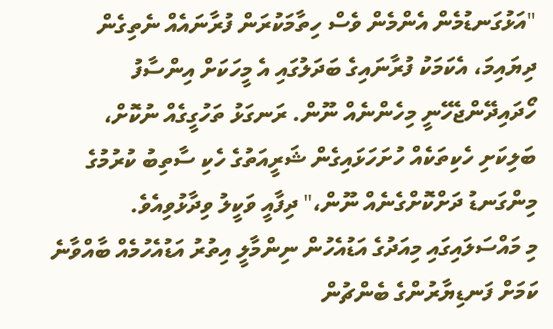"އަޅުގަނޑުމެން އެންމެން ވެސް ހިތާމަކުރަން ފުރާނައެއް ނެތިގެން ދިޔައިމަ، އެކަމަކު ފުރާނައިގެ ބަދަލުގައި އެ މީހަކަށް އިންސާފު ހޯދައިދޭންޖެހޭނީ މިހެންނެއް ނޫން. ރަނގަޅު ތަހުގީގެއް ނުކޮށް، ބަލިކަށި ހެކިތަކެއް ހުށަހަޅައިގެން ޝަރީއަތުގެ ހެކި ސާތިބު ކުރުމުގެ މިންގަނޑު ދަށްކޮށްގެނެއް ނޫން،" ދިފާއީ ވަކީލު ވިދާޅުވިއެވެ.
މި މައްސަލައިގައި މިއަދުގެ އަޑުއެހުން ނިންމާލީ އިތުރު އަޑުއެހުމެއް ބާއްވާނެ ކަމަށް ފަނޑިޔާރުންގެ ބެންޗުން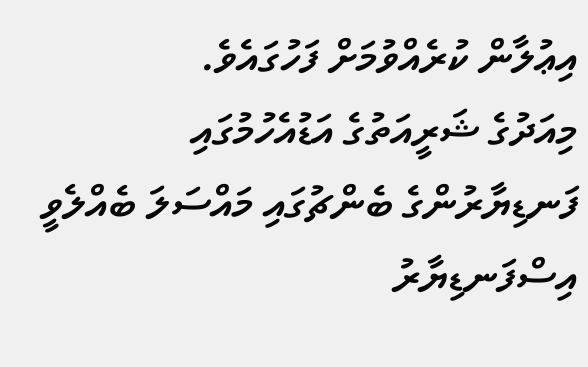އިޢުލާން ކުރެއްވުމަށް ފަހުގައެވެ.
މިއަދުގެ ޝަރީއަތުގެ އަޑުއެހުމުގައި ފަނޑިޔާރުންގެ ބެންޗުގައި މައްސަލަ ބެއްލެވީ އިސްފަނޑިޔާރު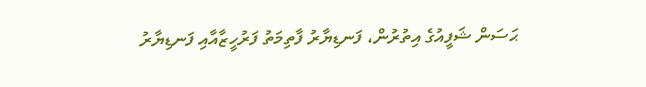ޙަސަން ޝަފީއުގެ އިތުރުން، ފަނޑިޔާރު ފާތިމަތު ފަރުހީޒާއާއި ފަނޑިޔާރު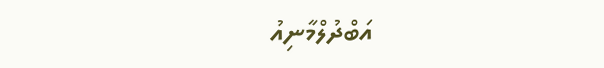އަބްދުލްމާނިއު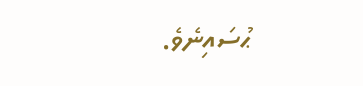ޙުސައިނެވެ.